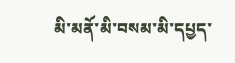མི་མནོ་མི་བསམ་མི་དཔྱད་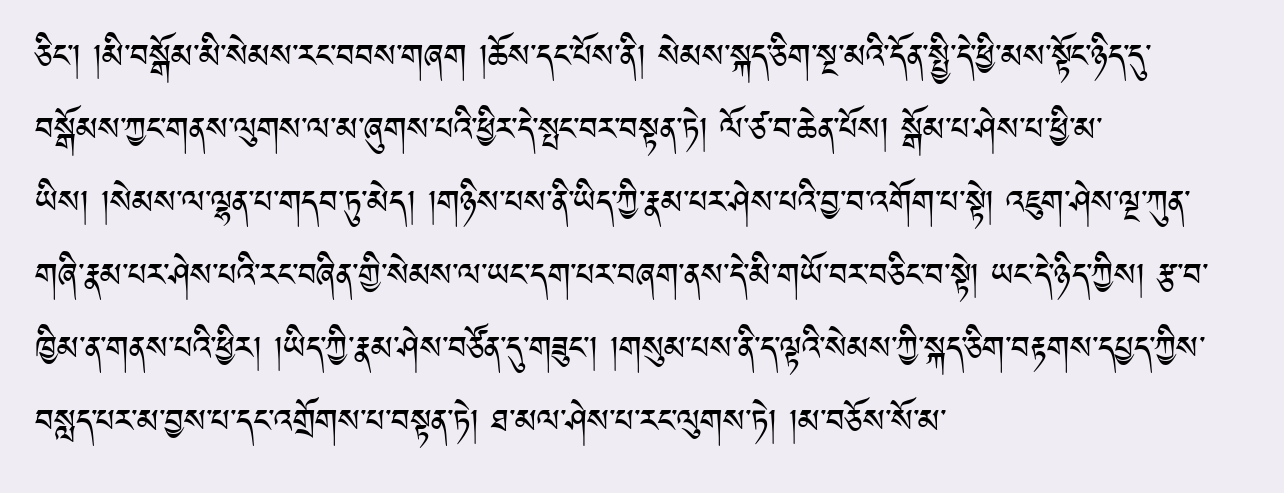ཅིང་། །མི་བསྒོམ་མི་སེམས་རང་བབས་གཞག །ཆོས་དང་པོས་ནི། སེམས་སྐད་ཅིག་སྔ་མའི་དོན་སྤྱི་དེ་ཕྱི་མས་སྟོང་ཉིད་དུ་བསྒོམས་ཀྱང་གནས་ལུགས་ལ་མ་ཞུགས་པའི་ཕྱིར་དེ་སྤང་བར་བསྟན་ཏེ། ལོ་ཙ་བ་ཆེན་པོས། སྒོམ་པ་ཤེས་པ་ཕྱི་མ་ཡིས། །སེམས་ལ་ལྷན་པ་གདབ་ཏུ་མེད། །གཉིས་པས་ནི་ཡིད་ཀྱི་རྣམ་པར་ཤེས་པའི་བྱ་བ་འགོག་པ་སྟེ། འཇུག་ཤེས་ལྔ་ཀུན་གཞི་རྣམ་པར་ཤེས་པའི་རང་བཞིན་གྱི་སེམས་ལ་ཡང་དག་པར་བཞག་ནས་དེ་མི་གཡོ་བར་བཅིང་བ་སྟེ། ཡང་དེ་ཉིད་ཀྱིས། རྩ་བ་ཁྱིམ་ན་གནས་པའི་ཕྱིར། །ཡིད་ཀྱི་རྣམ་ཤེས་བཙོན་དུ་གཟུང་། །གསུམ་པས་ནི་ད་ལྟའི་སེམས་ཀྱི་སྐད་ཅིག་བརྟགས་དཔྱད་ཀྱིས་བསླད་པར་མ་བྱས་པ་དང་འགྲོགས་པ་བསྟན་ཏེ། ཐ་མལ་ཤེས་པ་རང་ལུགས་ཏེ། །མ་བཅོས་སོ་མ་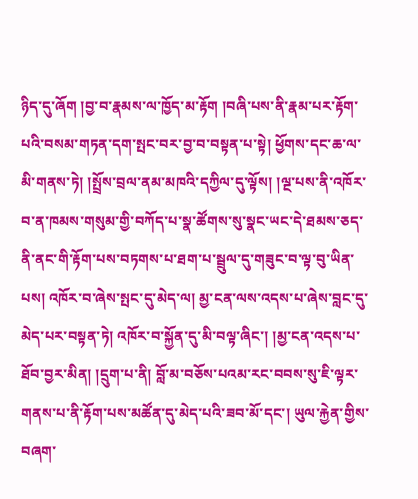ཉིད་དུ་ཞོག །བྱ་བ་རྣམས་ལ་ཁྱོད་མ་རྟོག །བཞི་པས་ནི་རྣམ་པར་རྟོག་པའི་བསམ་གཏན་དག་སྤང་བར་བྱ་བ་བསྟན་པ་སྟེ། ཕྱོགས་དང་ཆ་ལ་མི་གནས་ཏེ། །སྤྲོས་བྲལ་ནམ་མཁའི་དཀྱིལ་དུ་ལྟོས། །ལྔ་པས་ནི་འཁོར་བ་ན་ཁམས་གསུམ་གྱི་བཀོད་པ་སྣ་ཚོགས་སུ་སྣང་ཡང་དེ་ཐམས་ཅད་ནི་ནང་གི་རྟོག་པས་བཏགས་པ་ཐག་པ་སྦྲུལ་དུ་གཟུང་བ་ལྟ་བུ་ཡིན་པས། འཁོར་བ་ཞེས་སྤང་དུ་མེད་ལ། མྱ་ངན་ལས་འདས་པ་ཞེས་བླང་དུ་མེད་པར་བསྟན་ཏེ། འཁོར་བ་སྐྱོན་དུ་མི་བལྟ་ཞིང་། །མྱ་ངན་འདས་པ་ཐོབ་བྱར་མིན། །དྲུག་པ་ནི། བློ་མ་བཅོས་པའམ་རང་བབས་སུ་ཇི་ལྟར་གནས་པ་ནི་རྟོག་པས་མཚོན་དུ་མེད་པའི་ཟབ་མོ་དང་། ཡུལ་རྐྱེན་གྱིས་བཞག་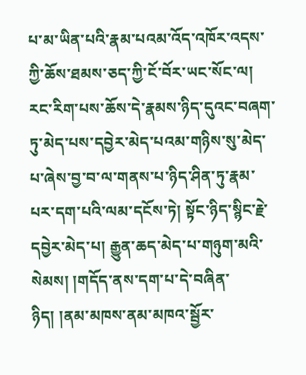པ་མ་ཡིན་པའི་རྣམ་པའམ་འོད་འཁོར་འདས་ཀྱི་ཆོས་ཐམས་ཅད་ཀྱི་ངོ་བོར་ཡང་སོང་ལ། རང་རིག་པས་ཆོས་དེ་རྣམས་ཉིད་དུའང་བཞག་ཏུ་མེད་པས་དབྱེར་མེད་པའམ་གཉིས་སུ་མེད་པ་ཞེས་བྱ་བ་ལ་གནས་པ་ཉིད་ཤིན་ཏུ་རྣམ་པར་དག་པའི་ལམ་དངོས་ཏེ། སྟོང་ཉིད་སྙིང་རྗེ་དབྱེར་མེད་པ། རྒྱུན་ཆད་མེད་པ་གཉུག་མའི་སེམས། །གདོད་ནས་དག་པ་དེ་བཞིན་ཉིད། །ནམ་མཁས་ནམ་མཁའ་སྦྱོར་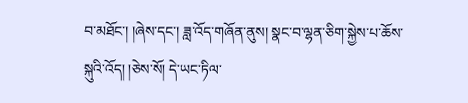བ་མཐོང་། །ཞེས་དང་། ཟླ་འོད་གཞོན་ནུས། སྣང་བ་ལྷན་ཅིག་སྐྱེས་པ་ཆོས་སྐུའི་འོད། །ཅེས་སོ། དེ་ཡང་ཏིལ་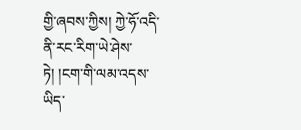གྱི་ཞབས་ཀྱིས། ཀྱེ་ཧོ་འདི་ནི་རང་རིག་ཡེ་ཤེས་ཏེ། །ངག་གི་ལམ་འདས་ཡིད་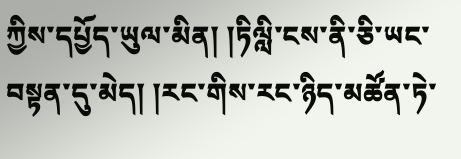ཀྱིས་དཔྱོད་ཡུལ་མིན། །ཏིལླི་ངས་ནི་ཅི་ཡང་བསྟན་དུ་མེད། །རང་གིས་རང་ཉིད་མཚོན་ཏེ་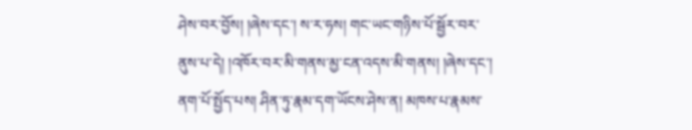ཤེས་བར་བྱོས། །ཞེས་དང་། ས་ར་ཧས། གང་ཡང་གཉིས་པོ་སྦྱོར་བར་ནུས་པ་དེ། །འཁོར་བར་མི་གནས་མྱ་ངན་འདས་མི་གནས། །ཞེས་དང་། ནག་པོ་སྤྱོད་པས། ཤིན་ཏུ་རྣམ་དག་ཡོངས་ཤེས་ན། མཁས་པ་རྣམས་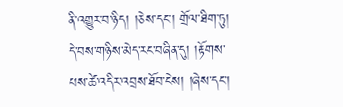ནི་འགྱུར་བ་ཉིད། །ཅེས་དང་། གྲོལ་ཐིག་ཏུ། དེ་བས་གཉིས་མེད་རང་བཞིན་དུ། །རྟོགས་པས་ཚེ་འདིར་འབྲས་ཐོབ་ངེས། །ཞེས་དང་།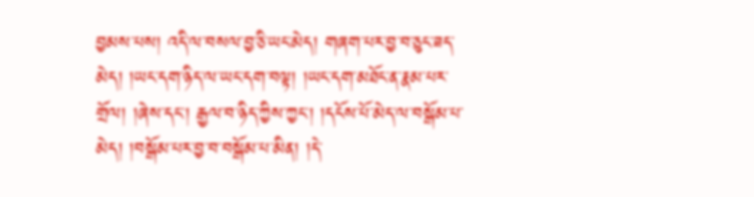བྱམས་པས། འདི་ལ་བསལ་བྱ་ཅི་ཡང་མེད། གཞག་པར་བྱ་བ་ཅུང་ཟད་མེད། །ཡང་དག་ཉིད་ལ་ཡང་དག་བལྟ། །ཡང་དག་མཐོང་ན་རྣམ་པར་གྲོལ། །ཞེས་དང་། རྒྱལ་བ་ཉིད་ཀྱིས་ཀྱང་། །དངོས་པོ་མེད་ལ་བསྒོམ་པ་མེད། །བསྒོམ་པར་བྱ་བ་བསྒོམ་པ་མིན། །དེ་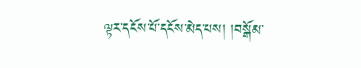ལྟར་དངོས་པོ་དངོས་མེད་པས། །བསྒོམ་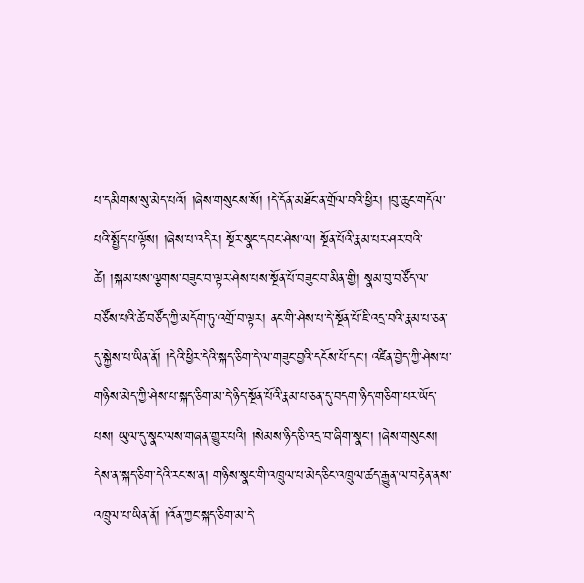པ་དམིགས་སུ་མེད་པའོ། །ཞེས་གསུངས་སོ། །དེ་དོན་མཐོང་ན་གྲོལ་བའི་ཕྱིར། །བུ་ཆུང་གདོལ་པའི་སྤྱོད་པ་ལྟོས། །ཞེས་པ་འདིར། སྔོར་སྣང་དབང་ཤེས་ལ། སྔོན་པོའི་རྣམ་པར་ཤར་བའི་ཚེ། །སྐམ་པས་ལྕགས་བཟུང་བ་ལྟར་ཤེས་པས་སྔོན་པོ་བཟུང་བ་མིན་གྱི། སྣམ་བུ་བཙོད་ལ་བཙོས་པའི་ཚེ་བཙོད་ཀྱི་མདོག་ཏུ་འགྲོ་བ་ལྟར། ནང་གི་ཤེས་པ་དེ་སྔོན་པོ་ཇི་འདྲ་བའི་རྣམ་པ་ཅན་དུ་སྐྱེས་པ་ཡིན་ནོ། །དེའི་ཕྱིར་དེའི་སྐད་ཅིག་དེ་ལ་གཟུང་བྱའི་དངོས་པོ་དང་། འཛིན་བྱེད་ཀྱི་ཤེས་པ་གཉིས་མེད་ཀྱི་ཤེས་པ་སྐད་ཅིག་མ་དེ་ཉིད་སྔོན་པོའི་རྣམ་པ་ཅན་དུ་བདག་ཉིད་གཅིག་པར་ཡོད་པས། ཡུལ་དུ་སྣང་ལས་གཞན་གྱུར་པའི། །སེམས་ཉིད་ཅི་འདྲ་བ་ཞིག་སྣང་། །ཞེས་གསུངས། དེས་ན་སྐད་ཅིག་དེའི་རང་ས་ན། གཉིས་སྣང་གི་འཁྲུལ་པ་མེད་ཅིང་འཁྲུལ་ཚད་རྒྱུན་ལ་བརྟེན་ནས་འཁྲུལ་པ་ཡིན་ནོ། །འོན་ཀྱང་སྐད་ཅིག་མ་དེ་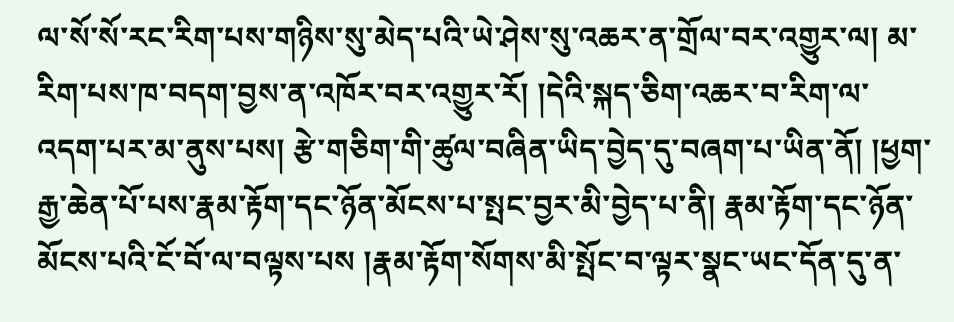ལ་སོ་སོ་རང་རིག་པས་གཉིས་སུ་མེད་པའི་ཡེ་ཤེས་སུ་འཆར་ན་གྲོལ་བར་འགྱུར་ལ། མ་རིག་པས་ཁ་བདག་བྱས་ན་འཁོར་བར་འགྱུར་རོ། །དེའི་སྐད་ཅིག་འཆར་བ་རིག་ལ་འདག་པར་མ་ནུས་པས། རྩེ་གཅིག་གི་ཚུལ་བཞིན་ཡིད་བྱེད་དུ་བཞག་པ་ཡིན་ནོ། །ཕྱག་རྒྱ་ཆེན་པོ་པས་རྣམ་རྟོག་དང་ཉོན་མོངས་པ་སྤང་བྱར་མི་བྱེད་པ་ནི། རྣམ་རྟོག་དང་ཉོན་མོངས་པའི་ངོ་བོ་ལ་བལྟས་པས །རྣམ་རྟོག་སོགས་མི་སྤོང་བ་ལྟར་སྣང་ཡང་དོན་དུ་ན་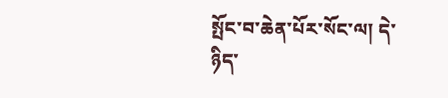སྤོང་བ་ཆེན་པོར་སོང་ལ། དེ་ཉིད་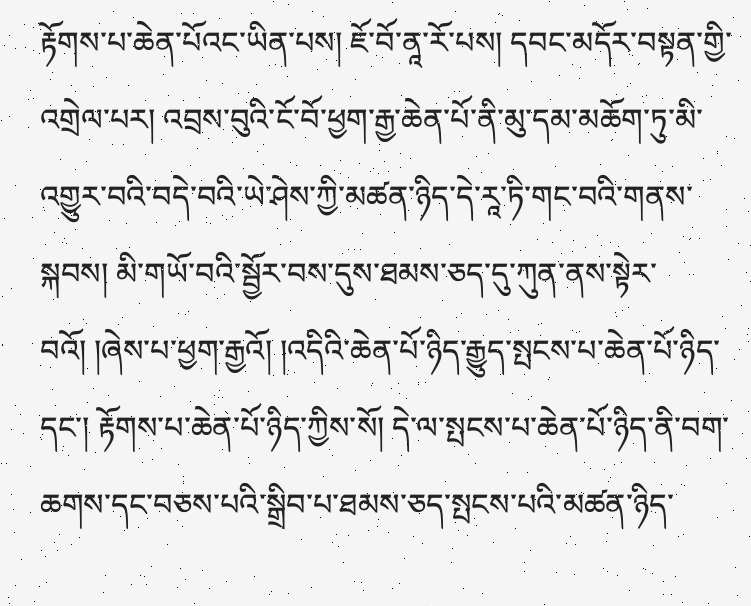རྟོགས་པ་ཆེན་པོའང་ཡིན་པས། ཇོ་བོ་ནཱ་རོ་པས། དབང་མདོར་བསྟན་གྱི་འགྲེལ་པར། འབྲས་བུའི་ངོ་བོ་ཕྱག་རྒྱ་ཆེན་པོ་ནི་མུ་དམ་མཆོག་ཏུ་མི་འགྱུར་བའི་བདེ་བའི་ཡེ་ཤེས་ཀྱི་མཚན་ཉིད་དེ་རཱ་ཏི་གང་བའི་གནས་སྐབས། མི་གཡོ་བའི་སྦྱོར་བས་དུས་ཐམས་ཅད་དུ་ཀུན་ནས་སྟེར་བའོ། །ཞེས་པ་ཕྱག་རྒྱའོ། །འདིའི་ཆེན་པོ་ཉིད་རྒྱུད་སྤངས་པ་ཆེན་པོ་ཉིད་དང་། རྟོགས་པ་ཆེན་པོ་ཉིད་ཀྱིས་སོ། དེ་ལ་སྤངས་པ་ཆེན་པོ་ཉིད་ནི་བག་ཆགས་དང་བཅས་པའི་སྒྲིབ་པ་ཐམས་ཅད་སྤངས་པའི་མཚན་ཉིད་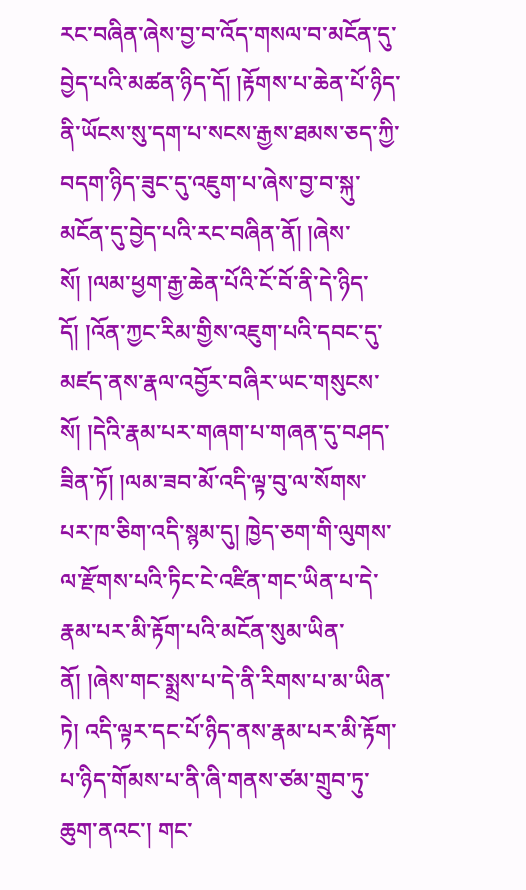རང་བཞིན་ཞེས་བྱ་བ་འོད་གསལ་བ་མངོན་དུ་བྱེད་པའི་མཚན་ཉིད་དོ། །རྟོགས་པ་ཆེན་པོ་ཉིད་ནི་ཡོངས་སུ་དག་པ་སངས་རྒྱས་ཐམས་ཅད་ཀྱི་བདག་ཉིད་ཟུང་དུ་འཇུག་པ་ཞེས་བྱ་བ་སྐུ་མངོན་དུ་བྱེད་པའི་རང་བཞིན་ནོ། །ཞེས་སོ། །ལམ་ཕྱག་རྒྱ་ཆེན་པོའི་ངོ་བོ་ནི་དེ་ཉིད་དོ། །འོན་ཀྱང་རིམ་གྱིས་འཇུག་པའི་དབང་དུ་མཛད་ནས་རྣལ་འབྱོར་བཞིར་ཡང་གསུངས་སོ། །དེའི་རྣམ་པར་གཞག་པ་གཞན་དུ་བཤད་ཟིན་ཏོ། །ལམ་ཟབ་མོ་འདི་ལྟ་བུ་ལ་སོགས་པར་ཁ་ཅིག་འདི་སྙམ་དུ། ཁྱེད་ཅག་གི་ལུགས་ལ་རྫོགས་པའི་ཏིང་ངེ་འཛིན་གང་ཡིན་པ་དེ་རྣམ་པར་མི་རྟོག་པའི་མངོན་སུམ་ཡིན་ནོ། །ཞེས་གང་སྨྲས་པ་དེ་ནི་རིགས་པ་མ་ཡིན་ཏེ། འདི་ལྟར་དང་པོ་ཉིད་ནས་རྣམ་པར་མི་རྟོག་པ་ཉིད་གོམས་པ་ནི་ཞི་གནས་ཙམ་གྲུབ་ཏུ་ཆུག་ནའང་། གང་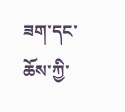ཟག་དང་ཆོས་ཀྱི་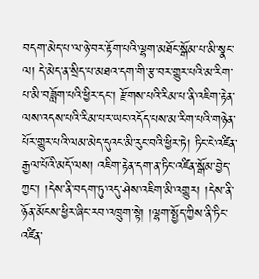བདག་མེད་པ་ལ་ཉེ་བར་རྟོག་པའི་ལྷག་མཐོང་སྒོམ་པ་མི་སྣང་ལ། དེ་མེད་ན་སྲིད་པ་མཐའ་དག་གི་རྩ་བར་གྱུར་པའི་མ་རིག་པ་མི་བཟློག་པའི་ཕྱིར་དང་། རྫོགས་པའི་རིམ་པ་ནི་འཇིག་རྟེན་ལས་འདས་པའི་རིམ་པར་ཡང་འདོད་པས་མ་རིག་པའི་གཉེན་པོར་གྱུར་པའི་ལམ་མེད་དུའང་མི་རུང་བའི་ཕྱིར་ཏེ། ཏིང་ངེ་འཛིན་རྒྱལ་པོའི་མདོ་ལས། འཇིག་རྟེན་དག་ན་ཏིང་འཛིན་སྒོམ་བྱེད་ཀྱང་། །དེས་ནི་བདག་ཏུ་འདུ་ཤེས་འཇིག་མི་འགྱུར། །དེས་ནི་ཉོན་མོངས་ཕྱིར་ཞིང་རབ་འཁྲུག་སྟེ། །ལྷག་སྤྱོད་ཀྱིས་ནི་ཏིང་འཛིན་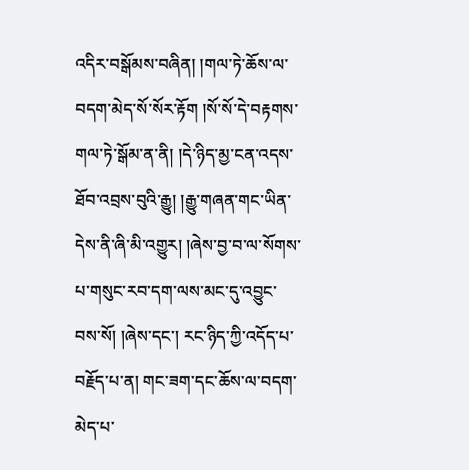འདིར་བསྒོམས་བཞིན། །གལ་ཏེ་ཆོས་ལ་བདག་མེད་སོ་སོར་རྟོག །སོ་སོ་དེ་བརྟགས་གལ་ཏེ་སྒོམ་ན་ནི། །དེ་ཉིད་མྱ་ངན་འདས་ཐོབ་འབྲས་བུའི་རྒྱུ། །རྒྱུ་གཞན་གང་ཡིན་དེས་ནི་ཞི་མི་འགྱུར། །ཞེས་བྱ་བ་ལ་སོགས་པ་གསུང་རབ་དག་ལས་མང་དུ་འབྱུང་བས་སོ། །ཞེས་དང་། རང་ཉིད་ཀྱི་འདོད་པ་བརྗོད་པ་ན། གང་ཟག་དང་ཆོས་ལ་བདག་མེད་པ་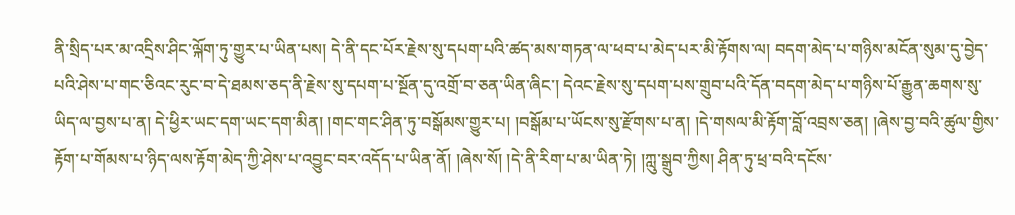ནི་སྲིད་པར་མ་འདྲིས་ཤིང་ལྐོག་ཏུ་གྱུར་པ་ཡིན་པས། དེ་ནི་དང་པོར་རྗེས་སུ་དཔག་པའི་ཚད་མས་གཏན་ལ་ཕབ་པ་མེད་པར་མི་རྟོགས་ལ། བདག་མེད་པ་གཉིས་མངོན་སུམ་དུ་བྱེད་པའི་ཤེས་པ་གང་ཅིའང་རུང་བ་དེ་ཐམས་ཅད་ནི་རྗེས་སུ་དཔག་པ་སྔོན་དུ་འགྲོ་བ་ཅན་ཡིན་ཞིང་། དེའང་རྗེས་སུ་དཔག་པས་གྲུབ་པའི་དོན་བདག་མེད་པ་གཉིས་པོ་རྒྱུན་ཆགས་སུ་ཡིད་ལ་བྱས་པ་ན། དེ་ཕྱིར་ཡང་དག་ཡང་དག་མིན། །གང་གང་ཤིན་ཏུ་བསྒོམས་གྱུར་པ། །བསྒོམ་པ་ཡོངས་སུ་རྫོགས་པ་ན། །དེ་གསལ་མི་རྟོག་བློ་འབྲས་ཅན། །ཞེས་བྱ་བའི་ཚུལ་གྱིས་རྟོག་པ་གོམས་པ་ཉིད་ལས་རྟོག་མེད་ཀྱི་ཤེས་པ་འབྱུང་བར་འདོད་པ་ཡིན་ནོ། །ཞེས་སོ། །དེ་ནི་རིག་པ་མ་ཡིན་ཏེ། །ཀླུ་སྒྲུབ་ཀྱིས། ཤིན་ཏུ་ཕྲ་བའི་དངོས་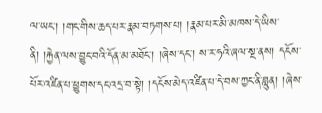ལ་ཡང་། །གང་གིས་ཆད་པར་རྣམ་བཏགས་པ། །རྣམ་པར་མི་མཁས་དེ་ཡིས་ནི། །རྐྱེན་ལས་བྱུང་བའི་དོན་མ་མཐོང་། །ཞེས་དང་། ས་ར་ཧའི་ཞལ་སྔ་ནས། དངོས་པོར་འཛིན་པ་ཕྱུགས་དང་འདྲ་བ་སྟེ། །དངོས་མེད་འཛིན་པ་དེ་བས་ཀྱང་ནི་བླུན། །ཞེས་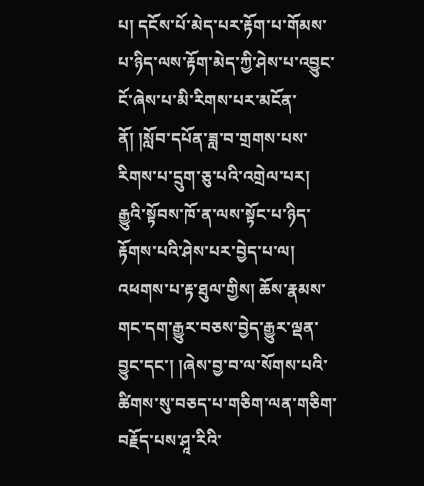པ། དངོས་པོ་མེད་པར་རྟོག་པ་གོམས་པ་ཉིད་ལས་རྟོག་མེད་ཀྱི་ཤེས་པ་འབྱུང་ངོ་ཞེས་པ་མི་རིགས་པར་མངོན་ནོ། །སློབ་དཔོན་ཟླ་བ་གྲགས་པས་རིགས་པ་དྲུག་ཅུ་པའི་འགྲེལ་པར། རྒྱུའི་སྟོབས་ཁོ་ན་ལས་སྟོང་པ་ཉིད་རྟོགས་པའི་ཤེས་པར་བྱེད་པ་ལ། འཕགས་པ་རྟ་ཐུལ་གྱིས། ཆོས་རྣམས་གང་དག་རྒྱུར་བཅས་བྱེད་རྒྱུར་ལྡན་བྱུང་དང་། །ཞེས་བྱ་བ་ལ་སོགས་པའི་ཚིགས་སུ་བཅད་པ་གཅིག་ལན་གཅིག་བརྗོད་པས་ཤཱ་རིའི་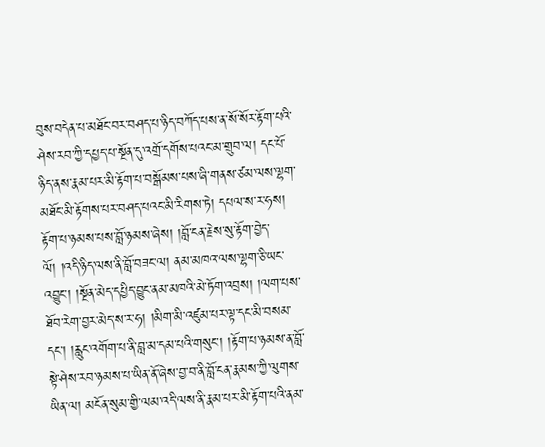བུས་བདེན་པ་མཐོང་བར་བཤད་པ་ཉིད་བཀོད་པས་ན་སོ་སོར་རྟོག་པའི་ཤེས་རབ་ཀྱི་དཔྱད་པ་སྔོན་དུ་འགྲོ་དགོས་པའང་མ་གྲུབ་ལ། དང་པོ་ཉིད་ནས་རྣམ་པར་མི་རྟོག་པ་བསྒོམས་པས་ཞི་གནས་ཙམ་ལས་ལྷག་མཐོང་མི་རྟོགས་པར་བཤད་པའང་མི་རིགས་ཏེ། དཔལ་ས་ར་ཧས། རྟོག་པ་ཉམས་པས་བློ་ཉམས་ཞེས། །བློ་ངན་རྗེས་སུ་རྟོག་བྱེད་ལོ། །འདི་ཉིད་ལས་ནི་བློ་བཟང་ལ། ནམ་མཁའ་ལས་ལྷག་ཅི་ཡང་འབྱུང་། །སྔོན་མེད་དཔྱིད་བྱུང་ནམ་མཁའི་མེ་ཏོག་འབྲས། །ལག་པས་ཐོབ་རེག་བྱར་མེད་ས་ར་ཧ། །མིག་མི་འཛུམ་པར་ལྟ་དང་མི་བསམ་དང་། །རླུང་འགོག་པ་ནི་བླ་མ་དམ་པའི་གསུང་། །རྟོག་པ་ཉམས་ན་བློ་སྟེ་ཤེས་རབ་ཉམས་པ་ཡིན་ནོ་ཞེས་བྱ་བ་ནི་བློ་ངན་རྣམས་ཀྱི་ལུགས་ཡིན་ལ། མངོན་སུམ་གྱི་ལམ་འདི་ལས་ནི་རྣམ་པར་མི་རྟོག་པའི་ནམ་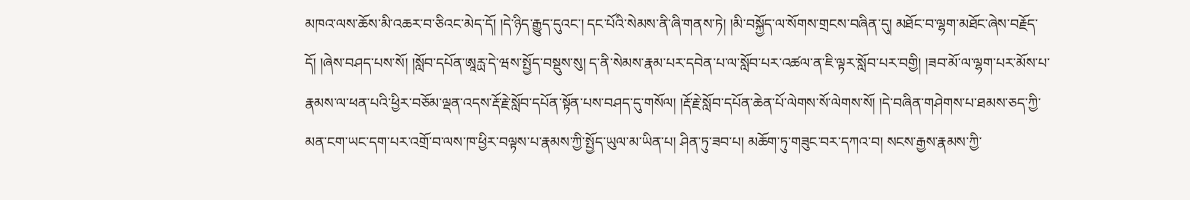མཁའ་ལས་ཆོས་མི་འཆར་བ་ཅིའང་མེད་དོ། །དེ་ཉིད་རྒྱུད་དུའང་། དང་པོའི་སེམས་ནི་ཞི་གནས་ཏེ། །མི་བསྐྱོད་ལ་སོགས་གྲངས་བཞིན་དུ། མཐོང་བ་ལྷག་མཐོང་ཞེས་བརྗོད་དོ། །ཞེས་བཤད་པས་སོ། །སློབ་དཔོན་ཨཱརྻ་དེ་ཝས་སྤྱོད་བསྡུས་སུ། ད་ནི་སེམས་རྣམ་པར་དབེན་པ་ལ་སློབ་པར་འཚལ་ན་ཇི་ལྟར་སློབ་པར་བགྱི། །ཟབ་མོ་ལ་ལྷག་པར་མོས་པ་རྣམས་ལ་ཕན་པའི་ཕྱིར་བཅོམ་ལྡན་འདས་རྡོ་རྗེ་སློབ་དཔོན་སྟོན་པས་བཤད་དུ་གསོལ། །རྡོ་རྗེ་སློབ་དཔོན་ཆེན་པོ་ལེགས་སོ་ལེགས་སོ། །དེ་བཞིན་གཤེགས་པ་ཐམས་ཅད་ཀྱི་མན་ངག་ཡང་དག་པར་འགྲོ་བ་ལས་ཁ་ཕྱིར་བལྟས་པ་རྣམས་ཀྱི་སྤྱོད་ཡུལ་མ་ཡིན་པ། ཤིན་ཏུ་ཟབ་པ། མཆོག་ཏུ་གཟུང་བར་དཀའ་བ། སངས་རྒྱས་རྣམས་ཀྱི་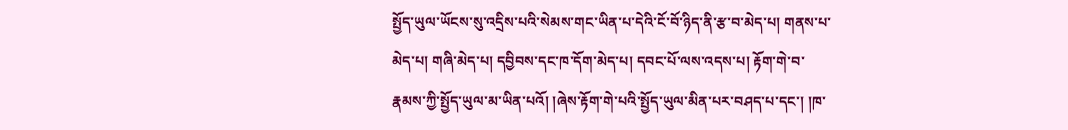སྤྱོད་ཡུལ་ཡོངས་སུ་འདྲིས་པའི་སེམས་གང་ཡིན་པ་དེའི་ངོ་བོ་ཉིད་ནི་རྩ་བ་མེད་པ། གནས་པ་མེད་པ། གཞི་མེད་པ། དབྱིབས་དང་ཁ་དོག་མེད་པ། དབང་པོ་ལས་འདས་པ། རྟོག་གེ་བ་རྣམས་ཀྱི་སྤྱོད་ཡུལ་མ་ཡིན་པའོ། །ཞེས་རྟོག་གེ་པའི་སྤྱོད་ཡུལ་མིན་པར་བཤད་པ་དང་། །ཁ་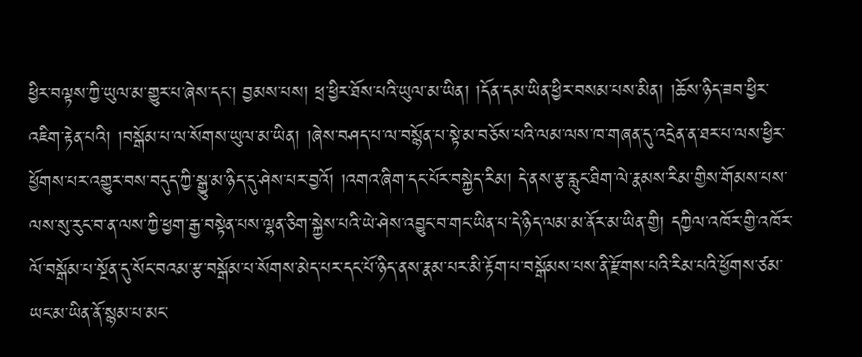ཕྱིར་བལྟས་ཀྱི་ཡུལ་མ་གྱུར་པ་ཞེས་དང་། བྱམས་པས། ཕྲ་ཕྱིར་ཐོས་པའི་ཡུལ་མ་ཡིན། །དོན་དམ་ཡིན་ཕྱིར་བསམ་པས་མིན། །ཆོས་ཉིད་ཟབ་ཕྱིར་འཇིག་རྟེན་པའི། །བསྒོམ་པ་ལ་སོགས་ཡུལ་མ་ཡིན། །ཞེས་བཤད་པ་ལ་བསྙོན་པ་སྟེ་མ་བཅོས་པའི་ལམ་ལས་ཁ་གཞན་དུ་འདྲེན་ན་ཐར་པ་ལས་ཕྱིར་ཕྱོགས་པར་འགྱུར་བས་བདུད་ཀྱི་སྒྱུ་མ་ཉིད་དུ་ཤེས་པར་བྱའོ། །འགའ་ཞིག་དང་པོར་བསྐྱེད་རིམ། དེ་ནས་རྩ་རླུང་ཐིག་ལེ་རྣམས་རིམ་གྱིས་གོམས་པས་ལས་སུ་རུང་བ་ན་ལས་ཀྱི་ཕྱག་རྒྱ་བསྟེན་པས་ལྷན་ཅིག་སྐྱེས་པའི་ཡེ་ཤེས་འབྱུང་བ་གང་ཡིན་པ་དེ་ཉིད་ལམ་མ་ནོར་མ་ཡིན་གྱི། དཀྱིལ་འཁོར་གྱི་འཁོར་ལོ་བསྒོམ་པ་སྔོན་དུ་སོང་བའམ་རྩ་བསྒོམ་པ་སོགས་མེད་པར་དང་པོ་ཉིད་ནས་རྣམ་པར་མི་རྟོག་པ་བསྒོམས་པས་ནི་རྫོགས་པའི་རིམ་པའི་ཕྱོགས་ཙམ་ཡང་མ་ཡིན་ནོ་སྙམ་པ་མང་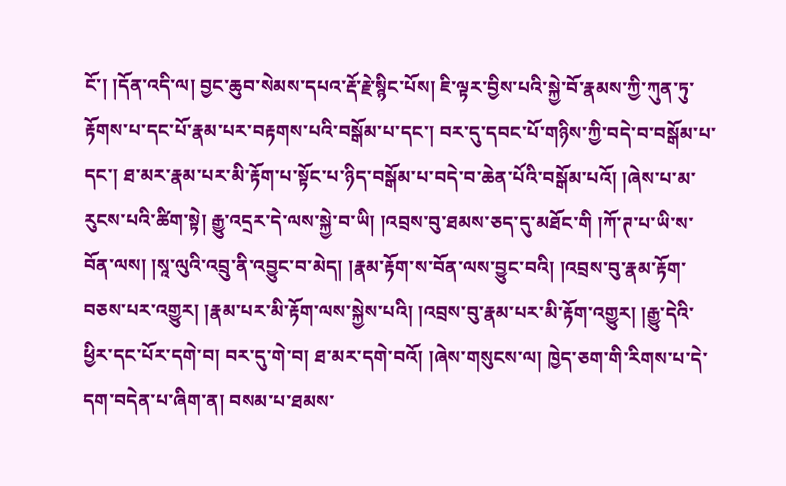ངོ་། །དོན་འདི་ལ། བྱང་ཆུབ་སེམས་དཔའ་རྡོ་རྗེ་སྙིང་པོས། ཇི་ལྟར་བྱིས་པའི་སྐྱེ་བོ་རྣམས་ཀྱི་ཀུན་ཏུ་རྟོགས་པ་དང་པོ་རྣམ་པར་བརྟགས་པའི་བསྒོམ་པ་དང་། བར་དུ་དབང་པོ་གཉིས་ཀྱི་བདེ་བ་བསྒོམ་པ་དང་། ཐ་མར་རྣམ་པར་མི་རྟོག་པ་སྟོང་པ་ཉིད་བསྒོམ་པ་བདེ་བ་ཆེན་པོའི་བསྒོམ་པའོ། །ཞེས་པ་མ་རུངས་པའི་ཚིག་སྟེ། རྒྱུ་འདྲར་དེ་ལས་སྐྱེ་བ་ཡི། །འབྲས་བུ་ཐམས་ཅད་དུ་མཐོང་གི །ཀོ་ཊ་པ་ཡི་ས་བོན་ལས། །སཱ་ལུའི་འབྲུ་ནི་འབྱུང་བ་མེད། །རྣམ་རྟོག་ས་བོན་ལས་བྱུང་བའི། །འབྲས་བུ་རྣམ་རྟོག་བཅས་པར་འགྱུར། །རྣམ་པར་མི་རྟོག་ལས་སྐྱེས་པའི། །འབྲས་བུ་རྣམ་པར་མི་རྟོག་འགྱུར། །རྒྱུ་དེའི་ཕྱིར་དང་པོར་དགེ་བ། བར་དུ་གེ་བ། ཐ་མར་དགེ་བའོ། །ཞེས་གསུངས་ལ། ཁྱེད་ཅག་གི་རིགས་པ་དེ་དག་བདེན་པ་ཞིག་ན། བསམ་པ་ཐམས་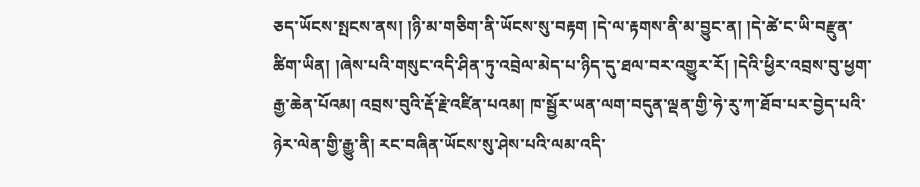ཅད་ཡོངས་སྤངས་ནས། །ཉི་མ་གཅིག་ནི་ཡོངས་སུ་བརྟག །དེ་ལ་རྟགས་ནི་མ་བྱུང་ན། །དེ་ཚེ་ང་ཡི་བརྫུན་ཚིག་ཡིན། །ཞེས་པའི་གསུང་འདི་ཤིན་ཏུ་འབྲེལ་མེད་པ་ཉིད་དུ་ཐལ་བར་འགྱུར་རོ། །དེའི་ཕྱིར་འབྲས་བུ་ཕྱག་རྒྱ་ཆེན་པོའམ། འབྲས་བུའི་རྡོ་རྗེ་འཛིན་པའམ། ཁ་སྦྱོར་ཡན་ལག་བདུན་ལྡན་གྱི་ཧེ་རུ་ཀ་ཐོབ་པར་བྱེད་པའི་ཉེར་ལེན་གྱི་རྒྱུ་ནི། རང་བཞིན་ཡོངས་སུ་ཤེས་པའི་ལམ་འདི་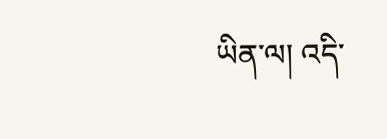ཡིན་ལ། འདི་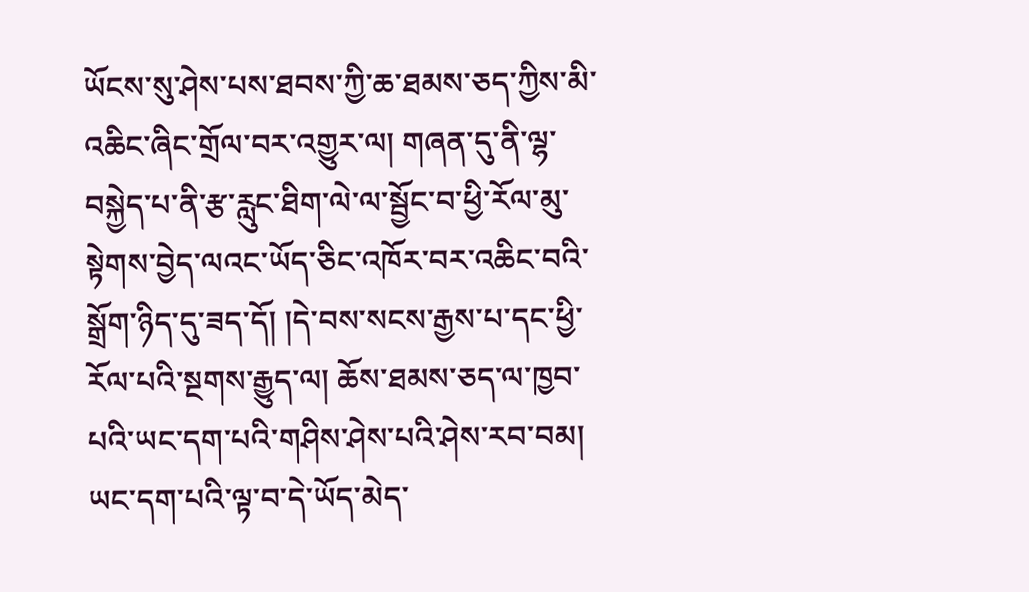ཡོངས་སུ་ཤེས་པས་ཐབས་ཀྱི་ཆ་ཐམས་ཅད་ཀྱིས་མི་འཆིང་ཞིང་གྲོལ་བར་འགྱུར་ལ། གཞན་དུ་ནི་ལྷ་བསྐྱེད་པ་ནི་རྩ་རླུང་ཐིག་ལེ་ལ་སྦྱོང་བ་ཕྱི་རོལ་མུ་སྟེགས་བྱེད་ལའང་ཡོད་ཅིང་འཁོར་བར་འཆིང་བའི་སྒྲོག་ཉིད་དུ་ཟད་དོ། །དེ་བས་སངས་རྒྱས་པ་དང་ཕྱི་རོལ་པའི་སྔགས་རྒྱུད་ལ། ཆོས་ཐམས་ཅད་ལ་ཁྱབ་པའི་ཡང་དག་པའི་གཤིས་ཤེས་པའི་ཤེས་རབ་བམ། ཡང་དག་པའི་ལྟ་བ་དེ་ཡོད་མེད་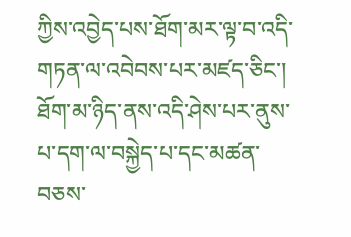ཀྱིས་འབྱེད་པས་ཐོག་མར་ལྟ་བ་འདི་གཏན་ལ་འབེབས་པར་མཛད་ཅིང་། ཐོག་མ་ཉིད་ནས་འདི་ཤེས་པར་ནུས་པ་དག་ལ་བསྐྱེད་པ་དང་མཚན་བཅས་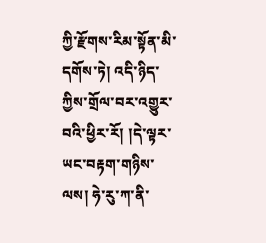ཀྱི་རྫོགས་རིམ་སྟོན་མི་དགོས་ཏེ། འདི་ཉིད་ཀྱིས་གྲོལ་བར་འགྱུར་བའི་ཕྱིར་རོ། །དེ་ལྟར་ཡང་བརྟག་གཉིས་ལས། ཧེ་རུ་ཀ་ནི་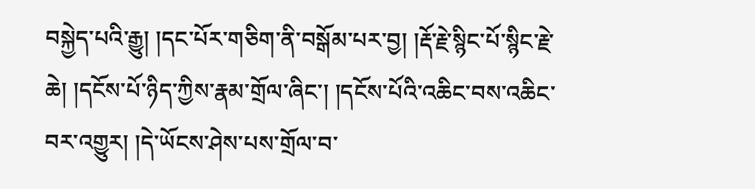བསྐྱེད་པའི་རྒྱུ། །དང་པོར་གཅིག་ནི་བསྒོམ་པར་བྱ། །རྡོ་རྗེ་སྙིང་པོ་སྙིང་རྗེ་ཆེ། །དངོས་པོ་ཉིད་ཀྱིས་རྣམ་གྲོལ་ཞིང་། །དངོས་པོའི་འཆིང་བས་འཆིང་བར་འགྱུར། །དེ་ཡོངས་ཤེས་པས་གྲོལ་བ་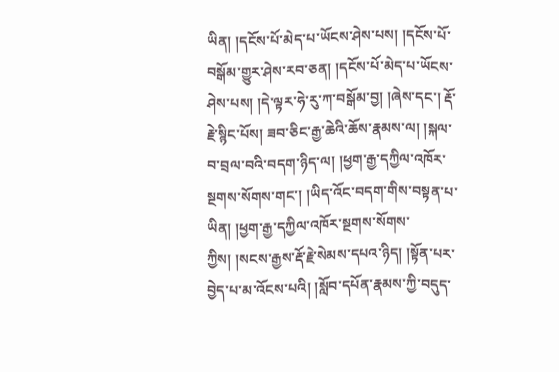ཡིན། །དངོས་པོ་མེད་པ་ཡོངས་ཤེས་པས། །དངོས་པོ་བསྒོམ་གྱུར་ཤེས་རབ་ཅན། །དངོས་པོ་མེད་པ་ཡོངས་ཤེས་པས། །དེ་ལྟར་ཧེ་རུ་ཀ་བསྒོམ་བྱ། །ཞེས་དང་། རྡོ་རྗེ་སྙིང་པོས། ཟབ་ཅིང་རྒྱ་ཆེའི་ཆོས་རྣམས་ལ། །སྐལ་བ་བྲལ་བའི་བདག་ཉིད་ལ། །ཕྱག་རྒྱ་དཀྱིལ་འཁོར་སྔགས་སོགས་གང་། །ཡིད་འོང་བདག་གིས་བསྟན་པ་ཡིན། །ཕྱག་རྒྱ་དཀྱིལ་འཁོར་སྔགས་སོགས་ཀྱིས། །སངས་རྒྱས་རྡོ་རྗེ་སེམས་དཔའ་ཉིད། །སྟོན་པར་བྱེད་པ་མ་འོངས་པའི། །སློབ་དཔོན་རྣམས་ཀྱི་བདུད་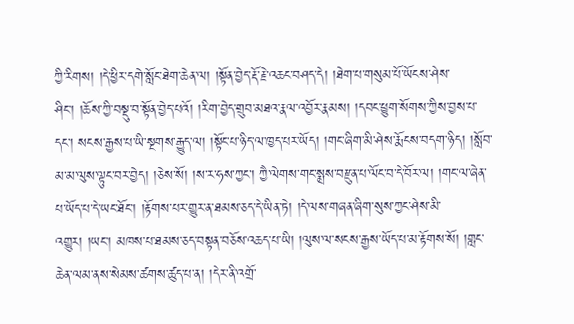ཀྱི་རིགས། །དེ་ཕྱིར་དགེ་སློང་ཐེག་ཆེན་ལ། །སྟོན་བྱེད་རྡོ་རྗེ་འཆང་བཤད་དེ། །ཐེག་པ་གསུམ་པོ་ཡོངས་ཤེས་ཤིང་། །ཆོས་ཀྱི་བསྡུ་བ་སྟོན་བྱེད་པའོ། །རིག་བྱེད་གྲུབ་མཐའ་རྣལ་འབྱོར་རྣམས། །དབང་ཕྱུག་སོགས་ཀྱིས་བྱས་པ་དང་། སངས་རྒྱས་པ་ཡི་སྔགས་རྒྱུད་ལ། །སྟོང་པ་ཉིད་ལ་ཁྱད་པར་ཡོད། །གང་ཞིག་མི་ཤེས་རྨོངས་བདག་ཉིད། །སློབ་མ་མ་ལུས་ལྟུང་བར་བྱེད། །ཅེས་སོ། །ས་ར་ཧས་ཀྱང་། ཀྱཻ་ལེགས་གང་སྨྲས་བརྫུན་པ་ལོང་བ་དེ་བོར་ལ། །གང་ལ་ཞེན་པ་ཡོད་པ་དེ་ཡང་ཐོང་། །རྟོགས་པར་གྱུར་ན་ཐམས་ཅད་དེ་ཡིན་ཏེ། །དེ་ལས་གཞན་ཞིག་སུས་ཀྱང་ཤེས་མི་འགྱུར། །ཡང་། མཁས་པ་ཐམས་ཅད་བསྟན་བཅོས་འཆད་པ་ཡི། །ལུས་ལ་སངས་རྒྱས་ཡོད་པ་མ་རྟོགས་སོ། །གླང་ཆེན་ལམ་ནས་སེམས་ཚགས་ཚུད་པ་ན། །དེར་ནི་འགྲོ་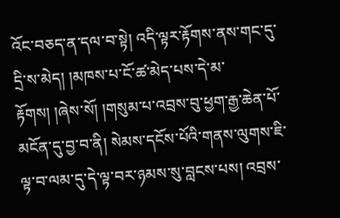འོང་བཅད་ན་དལ་བ་སྟེ། འདི་ལྟར་རྟོགས་ནས་གང་དུ་དྲི་ས་མེད། །མཁས་པ་ངོ་ཚ་མེད་པས་དེ་མ་རྟོགས། །ཞེས་སོ། །གསུམ་པ་འབྲས་བུ་ཕྱག་རྒྱ་ཆེན་པོ་མངོན་དུ་བྱ་བ་ནི། སེམས་དངོས་པོའི་གནས་ལུགས་ཇི་ལྟ་བ་ལམ་དུ་དེ་ལྟ་བར་ཉམས་སུ་བླངས་པས། འབྲས་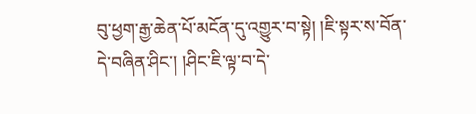བུ་ཕྱག་རྒྱ་ཆེན་པོ་མངོན་དུ་འགྱུར་བ་སྟེ། །ཇི་སྟར་ས་བོན་དེ་བཞིན་ཤིང་། །ཤིང་ཇི་ལྟ་བ་དེ་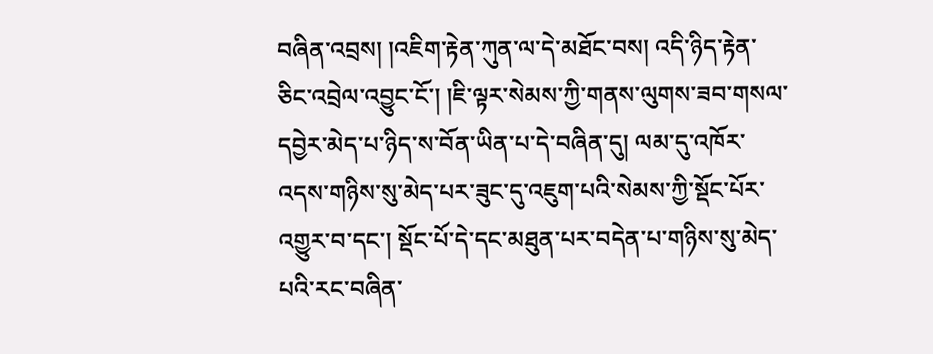བཞིན་འབྲས། །འཇིག་རྟེན་ཀུན་ལ་དེ་མཐོང་བས། འདི་ཉིད་རྟེན་ཅིང་འབྲེལ་འབྱུང་ངོ་། །ཇི་ལྟར་སེམས་ཀྱི་གནས་ལུགས་ཟབ་གསལ་དབྱེར་མེད་པ་ཉིད་ས་བོན་ཡིན་པ་དེ་བཞིན་དུ། ལམ་དུ་འཁོར་འདས་གཉིས་སུ་མེད་པར་ཟུང་དུ་འཇུག་པའི་སེམས་ཀྱི་སྡོང་པོར་འགྱུར་བ་དང་། སྡོང་པོ་དེ་དང་མཐུན་པར་བདེན་པ་གཉིས་སུ་མེད་པའི་རང་བཞིན་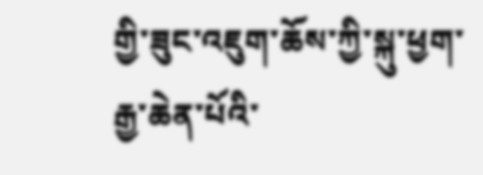གྱི་ཟུང་འཇུག་ཆོས་ཀྱི་སྐུ་ཕྱག་རྒྱ་ཆེན་པོའི་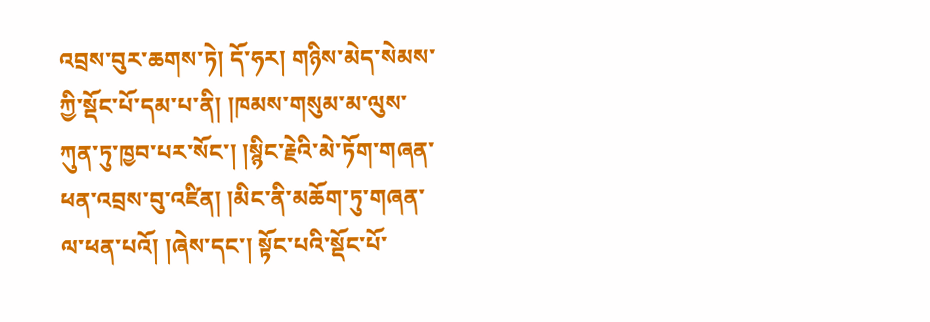འབྲས་བུར་ཆགས་ཏེ། དོ་ཧར། གཉིས་མེད་སེམས་ཀྱི་སྡོང་པོ་དམ་པ་ནི། །ཁམས་གསུམ་མ་ལུས་ཀུན་ཏུ་ཁྱབ་པར་སོང་། །སྙིང་རྗེའི་མེ་ཏོག་གཞན་ཕན་འབྲས་བུ་འཛིན། །མིང་ནི་མཆོག་ཏུ་གཞན་ལ་ཕན་པའོ། །ཞེས་དང་། སྟོང་པའི་སྡོང་པོ་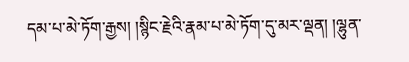དམ་པ་མེ་ཏོག་རྒྱས། །སྙིང་རྗེའི་རྣམ་པ་མེ་ཏོག་དུ་མར་ལྡན། །ལྷུན་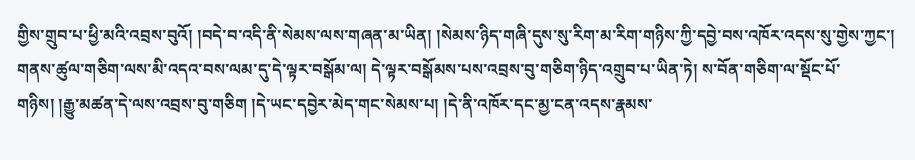གྱིས་གྲུབ་པ་ཕྱི་མའི་འབྲས་བུའོ། །བདེ་བ་འདི་ནི་སེམས་ལས་གཞན་མ་ཡིན། །སེམས་ཉིད་གཞི་དུས་སུ་རིག་མ་རིག་གཉིས་ཀྱི་དབྱེ་བས་འཁོར་འདས་སུ་གྱེས་ཀྱང་། གནས་ཚུལ་གཅིག་ལས་མི་འདའ་བས་ལམ་དུ་དེ་ལྟར་བསྒོམ་ལ། དེ་ལྟར་བསྒོམས་པས་འབྲས་བུ་གཅིག་ཉིད་འགྲུབ་པ་ཡིན་ཏེ། ས་བོན་གཅིག་ལ་སྡོང་པོ་གཉིས། །རྒྱུ་མཚན་དེ་ལས་འབྲས་བུ་གཅིག །དེ་ཡང་དབྱེར་མེད་གང་སེམས་པ། །དེ་ནི་འཁོར་དང་མྱ་ངན་འདས་རྣམས་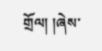གྲོལ། །ཞེས་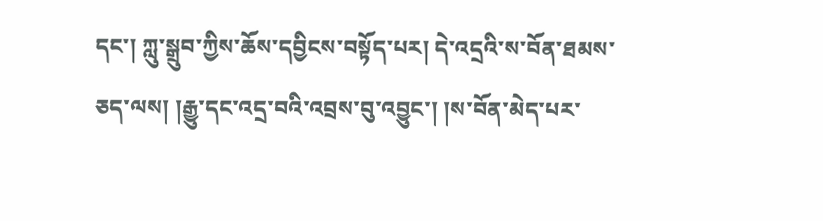དང་། ཀླུ་སྒྲུབ་ཀྱིས་ཆོས་དབྱིངས་བསྟོད་པར། དེ་འདྲའི་ས་བོན་ཐམས་ཅད་ལས། །རྒྱུ་དང་འདྲ་བའི་འབྲས་བུ་འབྱུང་། །ས་བོན་མེད་པར་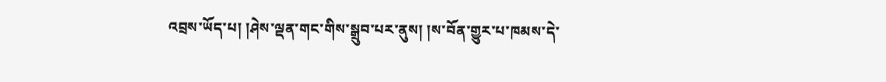འབྲས་ཡོད་པ། །ཤེས་ལྡན་གང་གིས་སྒྲུབ་པར་ནུས། །ས་བོན་གྱུར་པ་ཁམས་དེ་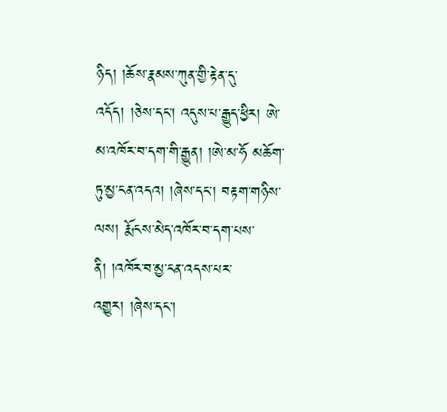ཉིད། །ཆོས་རྣམས་ཀུན་གྱི་རྟེན་དུ་འདོད། །ཅེས་དང་། འདུས་པ་རྒྱུད་ཕྱིར། ཨེ་མ་འཁོར་བ་དག་གི་རྒྱུན། །ཨེ་མ་ཧོ མཆོག་ཏུ་མྱ་ངན་འདའ། །ཞེས་དང་། བརྟག་གཉིས་ལས། རྨོངས་མེད་འཁོར་བ་དག་པས་ནི། །འཁོར་བ་མྱ་ངན་འདས་པར་འགྱུར། །ཞེས་དང་།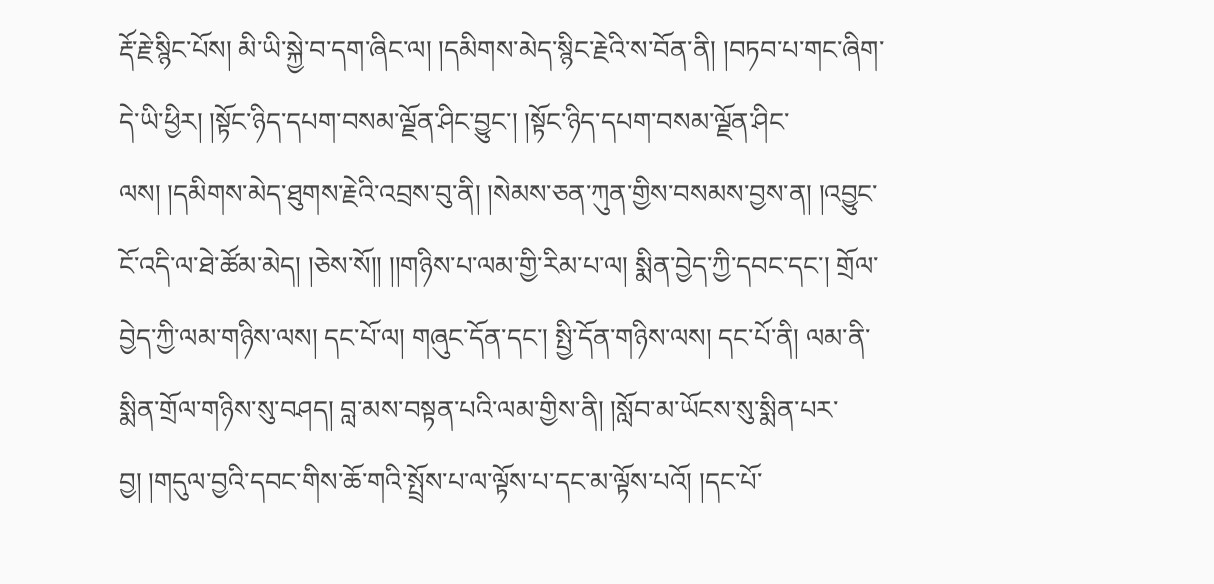རྡོ་རྗེ་སྙིང་པོས། མི་ཡི་སྐྱེ་བ་དག་ཞིང་ལ། །དམིགས་མེད་སྙིང་རྗེའི་ས་བོན་ནི། །བཏབ་པ་གང་ཞིག་དེ་ཡི་ཕྱིར། །སྟོང་ཉིད་དཔག་བསམ་ལྗོན་ཤིང་བྱུང་། །སྟོང་ཉིད་དཔག་བསམ་ལྗོན་ཤིང་ལས། །དམིགས་མེད་ཐུགས་རྗེའི་འབྲས་བུ་ནི། །སེམས་ཅན་ཀུན་གྱིས་བསམས་བྱས་ན། །འབྱུང་ངོ་འདི་ལ་ཐེ་ཚོམ་མེད། །ཅེས་སོ།། །།གཉིས་པ་ལམ་གྱི་རིམ་པ་ལ། སྨིན་བྱེད་ཀྱི་དབང་དང་། གྲོལ་བྱེད་ཀྱི་ལམ་གཉིས་ལས། དང་པོ་ལ། གཞུང་དོན་དང་། སྤྱི་དོན་གཉིས་ལས། དང་པོ་ནི། ལམ་ནི་སྨིན་གྲོལ་གཉིས་སུ་བཤད། བླ་མས་བསྟན་པའི་ལམ་གྱིས་ནི། །སློབ་མ་ཡོངས་སུ་སྨིན་པར་བྱ། །གདུལ་བྱའི་དབང་གིས་ཆོ་གའི་སྤྲོས་པ་ལ་ལྟོས་པ་དང་མ་ལྟོས་པའོ། །དང་པོ་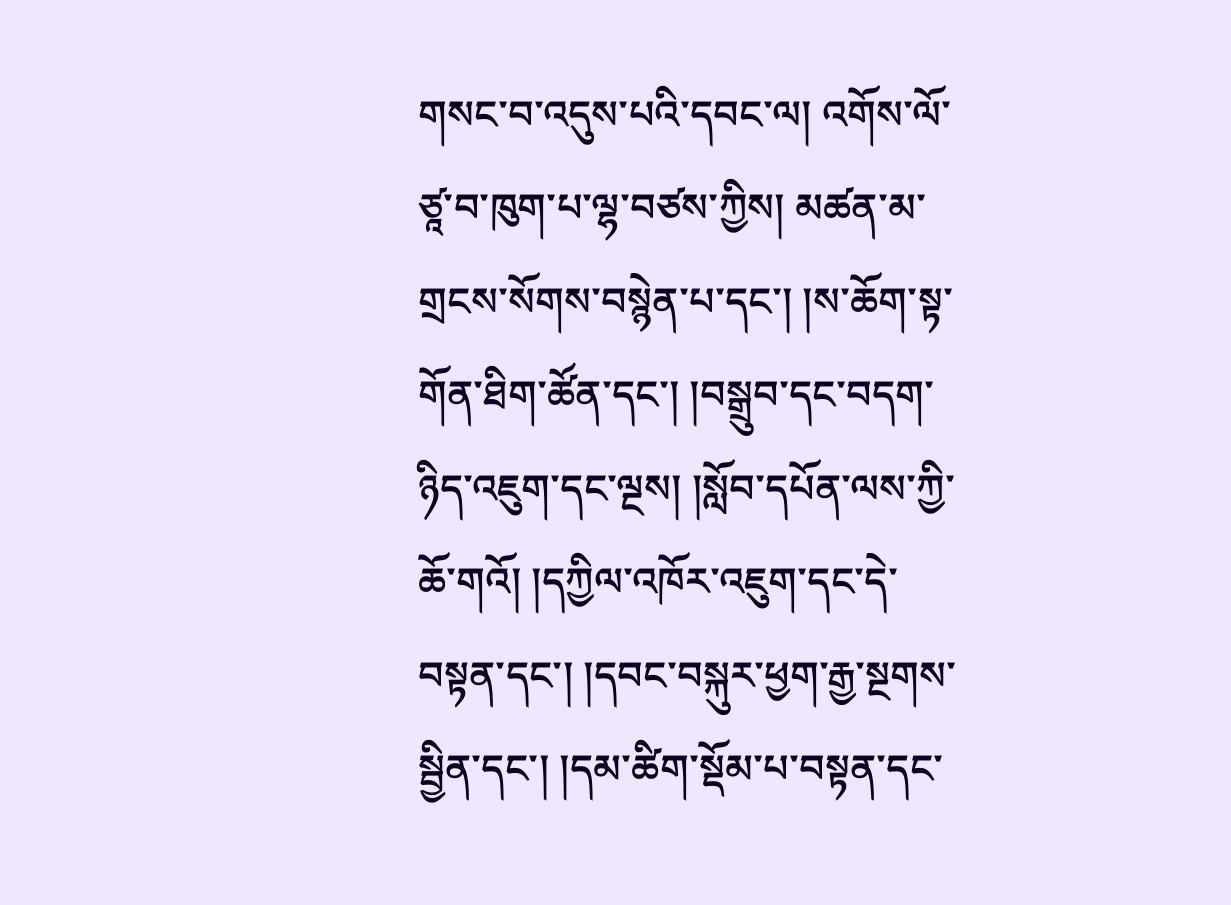གསང་བ་འདུས་པའི་དབང་ལ། འགོས་ལོ་ཙཱ་བ་ཁུག་པ་ལྷ་བཙས་ཀྱིས། མཚན་མ་གྲངས་སོགས་བསྙེན་པ་དང་། །ས་ཆོག་སྟ་གོན་ཐིག་ཚོན་དང་། །བསྒྲུབ་དང་བདག་ཉིད་འཇུག་དང་ལྔས། །སློབ་དཔོན་ལས་ཀྱི་ཆོ་གའོ། །དཀྱིལ་འཁོར་འཇུག་དང་དེ་བསྟན་དང་། །དབང་བསྐུར་ཕྱག་རྒྱ་སྔགས་སྦྱིན་དང་། །དམ་ཚིག་སྡོམ་པ་བསྟན་དང་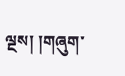ལྔས། །གཞུག་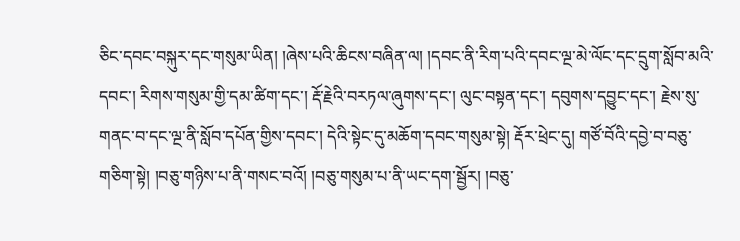ཅིང་དབང་བསྐུར་དང་གསུམ་ཡིན། །ཞེས་པའི་ཆིངས་བཞིན་ལ། །དབང་ནི་རིག་པའི་དབང་ལྔ་མེ་ལོང་དང་དྲུག་སློབ་མའི་དབང་། རིགས་གསུམ་གྱི་དམ་ཚིག་དང་། རྡོ་རྗེའི་བརཏལ་ཞུགས་དང་། ལུང་བསྟན་དང་། དབུགས་དབྱུང་དང་། རྗེས་སུ་གནང་བ་དང་ལྔ་ནི་སློབ་དཔོན་གྱིས་དབང་། དེའི་སྟེང་དུ་མཆོག་དབང་གསུམ་སྟེ། རྡོར་ཕྲེང་དུ། གཙོ་བོའི་དབྱེ་བ་བཅུ་གཅིག་སྟེ། །བཅུ་གཉིས་པ་ནི་གསང་བའོ། །བཅུ་གསུམ་པ་ནི་ཡང་དག་སྦྱོར། །བཅུ་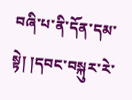བཞི་པ་ནི་དོན་དམ་སྟེ། །དབང་བསྐུར་རེ་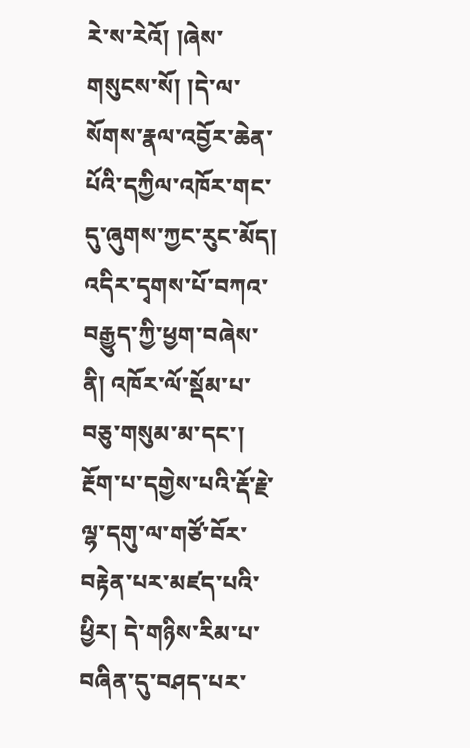རེ་ས་རེའོ། །ཞེས་གསུངས་སོ། །དེ་ལ་སོགས་རྣལ་འབྱོར་ཆེན་པོའི་དཀྱིལ་འཁོར་གང་དུ་ཞུགས་ཀྱང་རུང་མོད། འདིར་དྭགས་པོ་བཀའ་བརྒྱུད་ཀྱི་ཕྱག་བཞེས་ནི། འཁོར་ལོ་སྡོམ་པ་བཅུ་གསུམ་མ་དང་། རྔོག་པ་དགྱེས་པའི་རྡོ་རྗེ་ལྷ་དགུ་ལ་གཙོ་བོར་བརྟེན་པར་མཛད་པའི་ཕྱིར། དེ་གཉིས་རིམ་པ་བཞིན་དུ་བཤད་པར་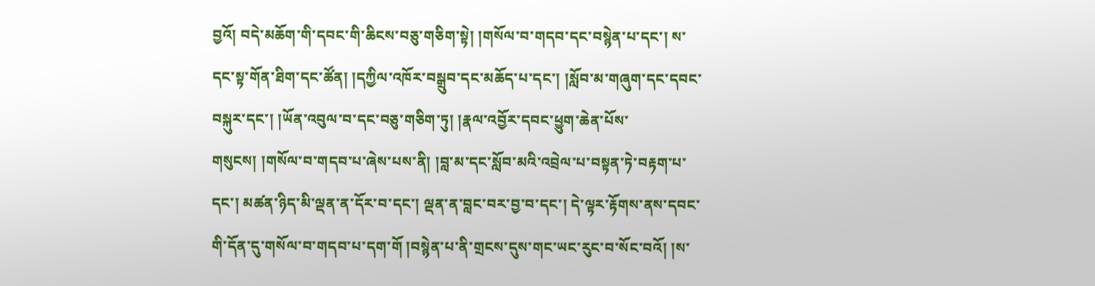བྱའོ། བདེ་མཆོག་གི་དབང་གི་ཆིངས་བཅུ་གཅིག་སྟེ། །གསོལ་བ་གདབ་དང་བསྙེན་པ་དང་། ས་དང་སྟ་གོན་ཐིག་དང་ཚོན། །དཀྱིལ་འཁོར་བསྒྲུབ་དང་མཆོད་པ་དང་། །སློབ་མ་གཞུག་དང་དབང་བསྐུར་དང་། །ཡོན་འབུལ་བ་དང་བཅུ་གཅིག་ཏུ། །རྣལ་འབྱོར་དབང་ཕྱུག་ཆེན་པོས་གསུངས། །གསོལ་བ་གདབ་པ་ཞེས་པས་ནི། །བླ་མ་དང་སློབ་མའི་འབྲེལ་པ་བསྟན་ཏེ་བརྟག་པ་དང་། མཚན་ཉིད་མི་ལྡན་ན་དོར་བ་དང་། ལྡན་ན་བླང་བར་བྱ་བ་དང་། དེ་ལྟར་རྟོགས་ནས་དབང་གི་དོན་དུ་གསོལ་བ་གདབ་པ་དག་གོ །བསྙེན་པ་ནི་གྲངས་དུས་གང་ཡང་རུང་བ་སོང་བའོ། །ས་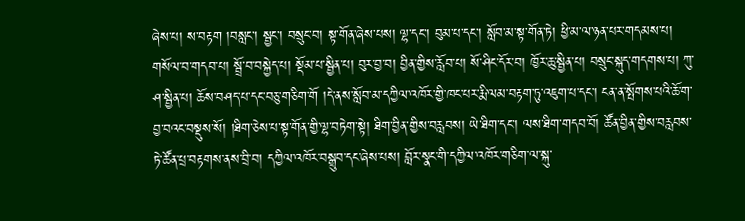ཞེས་པ། ས་བརྟག །བསླང་། སྦྱང་། བསྲུང་བ། སྟ་གོན་ཞེས་པས། ལྷ་དང་། བུམ་པ་དང་། སློབ་མ་སྟ་གོན་ཏེ། ཕྱི་མ་ལ་ཉན་པར་གདམས་པ། གསོལ་བ་གདབ་པ། སྦྲོ་བ་བསྐྱེད་པ། སྡོམ་པ་སྦྱིན་པ། བུར་བྱ་བ། བྱིན་གྱིས་རློབ་པ། སོ་ཤིང་དོར་བ། ཁྱོར་ཆུ་སྦྱིན་པ། བསྲུང་སྐུད་གདགས་པ། ཀུ་ཤ་སྦྱིན་པ། ཆོས་བཤད་པ་དང་བཅུ་གཅིག་གོ །དེ་ནས་སློབ་མ་དཀྱིལ་འཁོར་གྱི་ཁང་པར་རྨི་ལམ་བརྟག་ཏུ་འཇུག་པ་དང་། ངན་ན་སྤོགས་པའི་ཆོ་ག་བྱ་བའང་བསྡུས་སོ། །ཐིག་ཅེས་པ་སྟ་གོན་གྱི་ལྷ་བཏེག་སྟེ། ཐིག་བྱིན་གྱིས་བརླབས། ཡེ་ཐིག་དང་། ལས་ཐིག་གདབ་བོ། ཚོན་བྱིན་གྱིས་བརླབས་ཏེ་ཚོན་པྲ་བརྟགས་ནས་བྲི་བ། དཀྱིལ་འཁོར་བསྒྲུབ་དང་ཞེས་པས། བློར་སྣང་གི་དཀྱིལ་འཁོར་གཅིག་ལ་སྐུ་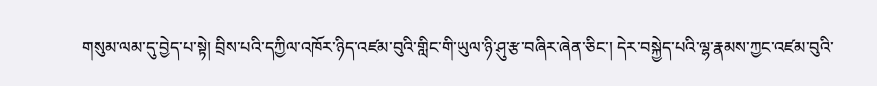གསུམ་ལམ་དུ་བྱེད་པ་སྟེ། བྲིས་པའི་དཀྱིལ་འཁོར་ཉིད་འཛམ་བུའི་གླིང་གི་ཡུལ་ཉི་ཤུ་རྩ་བཞིར་ཞེན་ཅིང་། དེར་བསྐྱེད་པའི་ལྷ་རྣམས་ཀྱང་འཛམ་བུའི་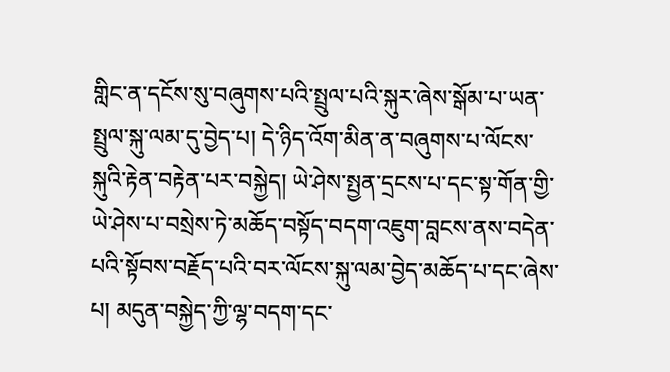གླིང་ན་དངོས་སུ་བཞུགས་པའི་སྤྲུལ་པའི་སྐུར་ཞེས་སྒོམ་པ་ཡན་སྤྲུལ་སྐུ་ལམ་དུ་བྱེད་པ། དེ་ཉིད་འོག་མིན་ན་བཞུགས་པ་ལོངས་སྐུའི་རྟེན་བརྟེན་པར་བསྐྱེད། ཡེ་ཤེས་སྤྱན་དྲངས་པ་དང་སྟ་གོན་གྱི་ཡེ་ཤེས་པ་བསྲེས་ཏེ་མཆོད་བསྟོད་བདག་འཇུག་བླངས་ནས་བདེན་པའི་སྟོབས་བརྗོད་པའི་བར་ལོངས་སྐུ་ལམ་བྱེད་མཆོད་པ་དང་ཞེས་པ། མདུན་བསྐྱེད་ཀྱི་ལྷ་བདག་དང་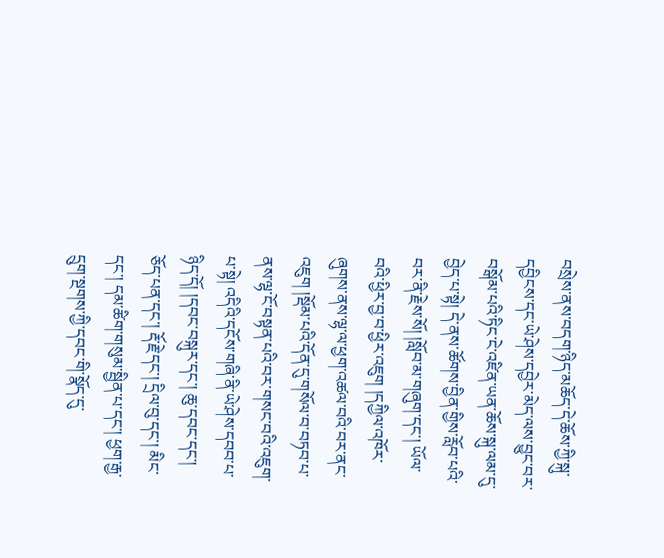བསྲེས་ནས་བདག་ཉིད་མཆོད་དེ་ཆོས་ཀྱི་སྐུ་དབྱིངས་དང་ཡེ་ཤེས་དབྱེར་མེད་ལས་བྱུང་བར་བསྒོམ་པའི་ཏིང་ངེ་འཛིན་ཡན་ཆོས་སྐུ་ལམ་དུ་བྱེད་པ་སྟེ། དེ་ནས་ཚོགས་བྱིན་གྱིས་རློབ་པའི་བར་ནི་རྗེས་སོ། །སློབ་མ་གཞུག་དང་། ཡོལ་བའི་ཕྱིར་བྱ་བ་ཕྱིར་འཇུག །དཀྱིལ་འཁོར་ཞུགས་ནས་ལྷ་ལ་ཕྱག་འཚལ་བའི་བར་ནང་འཇུག །སྡོམ་པའི་དོན་དུ་གསོལ་བ་བཏབ་པ་ནས་ལྷ་ངོ་བསྟན་པའི་བར་གསང་བའི་འཇུག་པ་སྟེ། འདིའི་དངོས་གཞི་ནི་ཡེ་ཤེས་དབབ་པ་ཉིད་དོ། །དབང་བསྐུར་དང་། ཆུ་དབང་དང་། ཅོད་པན་དང་། རྡོ་རྗེ་དང་། དྲིལ་བུ་དང་། མིང་དང་། དམ་ཚིག་གསུམ་སྦྱིན་པ་དང་། ཕྱག་རྒྱ་དྲུག་སྔགས་ཀྱི་དབང་གི་སྣོད་དུ་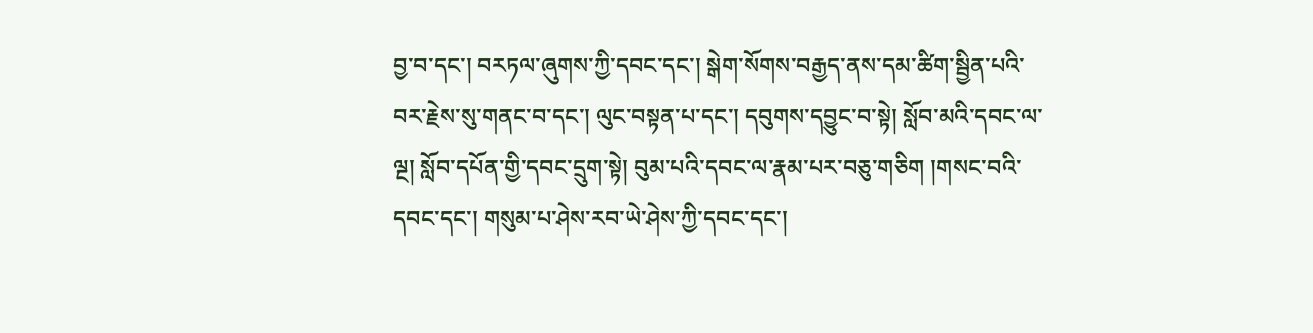བྱ་བ་དང་། བརཏལ་ཞུགས་ཀྱི་དབང་དང་། སྒེག་སོགས་བརྒྱད་ནས་དམ་ཚིག་སྦྱིན་པའི་བར་རྗེས་སུ་གནང་བ་དང་། ལུང་བསྟན་པ་དང་། དབུགས་དབྱུང་བ་སྟེ། སློབ་མའི་དབང་ལ་ལྔ། སློབ་དཔོན་གྱི་དབང་དྲུག་སྟེ། བུམ་པའི་དབང་ལ་རྣམ་པར་བཅུ་གཅིག །གསང་བའི་དབང་དང་། གསུམ་པ་ཤེས་རབ་ཡེ་ཤེས་ཀྱི་དབང་དང་།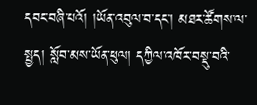དབང་བཞི་པའོ། །ཡོན་འབུལ་བ་དང་། མཐར་ཚོགས་ལ་སྤྱད། སློབ་མས་ཡོན་ཕུལ། དཀྱིལ་འཁོར་བསྡུ་བའི་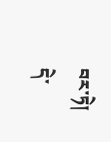བར་ཏེ། དེ་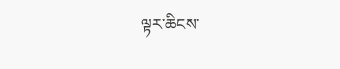ལྟར་ཆིངས་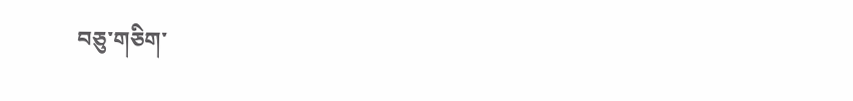བཅུ་གཅིག་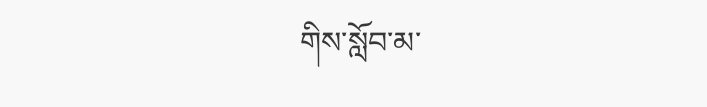གིས་སློབ་མ་